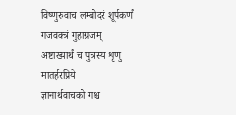विष्णुरुवाच लम्बोदरं शूर्पकर्णं गजवक्त्रं गुहाग्रजम्
अष्टाख्यार्थं च पुत्रस्य शृणु मातर्हरप्रिये
ज्ञानार्थवाचको गश्च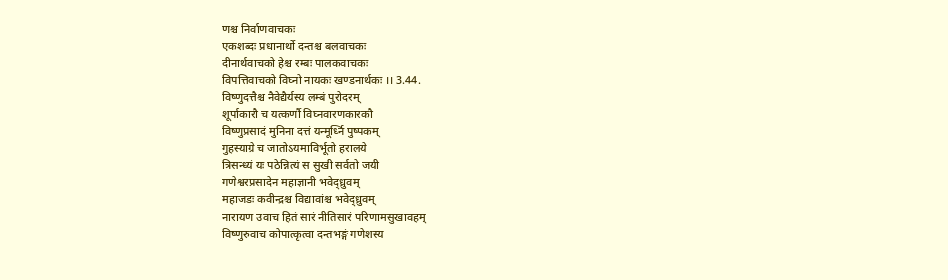णश्च निर्वाणवाचकः
एकशब्दः प्रधानार्थो दन्तश्च बलवाचकः
दीनार्थवाचको हेश्च रम्बः पालकवाचकः
विपत्तिवाचको विघ्नो नायकः खण्डनार्थकः ।। 3.44.
विष्णुदत्तैश्च नैवेद्यैर्यस्य लम्बं पुरोदरम्
शूर्पाकारौ च यत्कर्णौ विघ्नवारणकारकौ
विष्णुप्रसादं मुनिना दत्तं यन्मूर्ध्नि पुष्पकम्
गुहस्याग्रे च जातोऽयमाविर्भूतो हरालये
त्रिसन्ध्यं यः पठेन्नित्यं स सुखी सर्वतो जयी
गणेश्वरप्रसादेन महाज्ञानी भवेद्ध्रुवम्
महाजडः कवीन्द्रश्च विद्यावांश्च भवेद्ध्रुवम्
नारायण उवाच हितं सारं नीतिसारं परिणामसुखावहम्
विष्णुरुवाच कोपात्कृत्वा दन्तभङ्गं गणेशस्य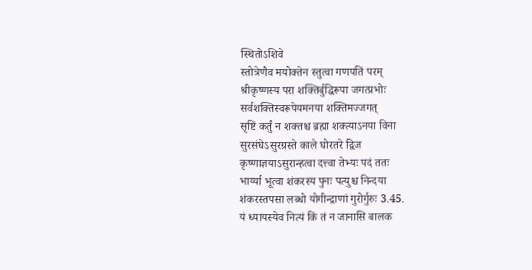स्थितोऽशिवे
स्तोत्रेणैव मयोक्तेन स्तुत्वा गणपतिं परम्
श्रीकृष्णस्य परा शक्तिर्बुद्धिरूपा जगत्प्रभोः
सर्वशक्तिस्वरूपेयमनया शक्तिमज्जगत्
सृष्टिं कर्तुं न शक्तश्च ब्रह्मा शक्त्याऽनया विना
सुरसंघेऽसुरग्रस्ते काले घोरतरे द्विज
कृष्णाज्ञयाऽसुरान्हत्वा दत्त्वा तेभ्यः पदं ततः
भार्य्या भूत्वा शंकरस्य पुनः पत्युश्च निन्दया
शंकरस्तपसा लब्धो योगीन्द्राणां गुरोर्गुरुः 3.45.
यं ध्यायस्येव नित्यं किं तं न जानासि बालक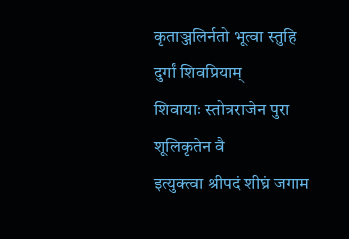कृताञ्जलिर्नतो भूत्वा स्तुहि दुर्गां शिवप्रियाम्
शिवायाः स्तोत्रराजेन पुरा शूलिकृतेन वै
इत्युक्त्वा श्रीपदं शीघ्रं जगाम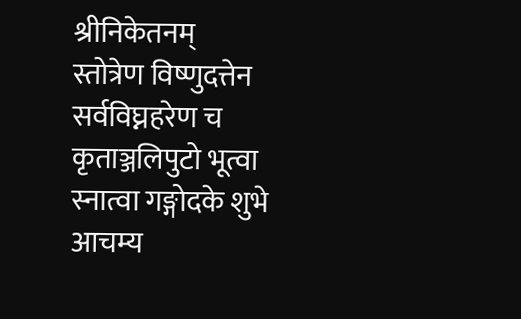श्रीनिकेतनम्
स्तोत्रेण विष्णुदत्तेन सर्वविघ्नहरेण च
कृताञ्जलिपुटो भूत्वा स्नात्वा गङ्गोदके शुभे
आचम्य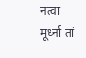नत्वा मूर्ध्ना तां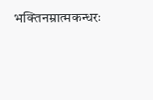भक्तिनम्रात्मकन्धरः